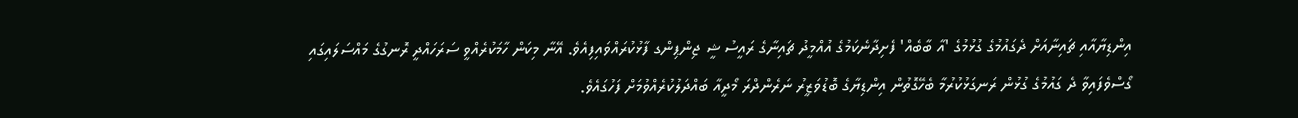އިންޑިޔާއާއި ޗައިނާއަށް ދެގައުމުގެ ގުޅުމުގެ 'އާ ބާބެއް' ފެށިދާނެކަމުގެ އުއްމީދު ޗައިނާގެ ރައީސު ޝީ ޖިންޕިންގ ފާޅުކުރައްވައިފިއެވެ. އޭނާ މިކަން ހާމަކުރެއްވީ ސަރަހައްދީ ރޮނގުގެ މައްސަލައިގައި ގޯސްވެފައިވާ ދެ ގައުމުގެ ގުޅުން ރަނގަޅުކުރުމާ ބެހޭގޮތުން އިންޑިޔާގެ ބޮޑުވަޒީރު ނަރެންދްރަ މޯދީއާ ބައްދަލުކުރެއްވުމަށް ފަހުގައެވެ.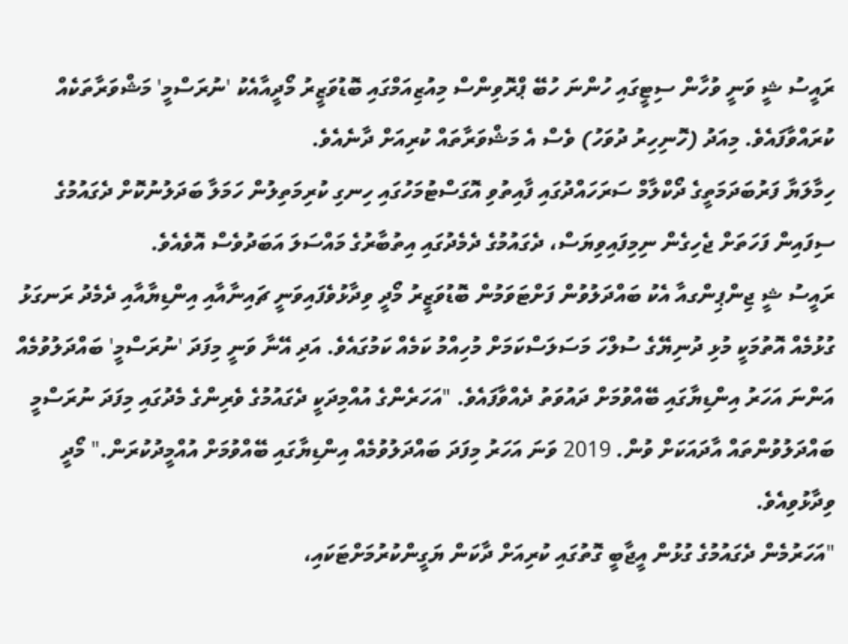ރައީސު ޝީ ވަނީ ވުހާން ސިޓީގައި ހުންނަ ހުބޭ ޕްރޮވިންސް މިއުޒިއަމްގައި ބޮޑުވަޒީރު މޯދީއާއެކު 'ނުރަސްމީ' މަޝްވަރާތަކެއް ކުރައްވާފައެވެ. މިއަދު (ހޮނިހިރު ދުވަހު) ވެސް އެ މަޝްވަރާތައް ކުރިއަށް ދާނެއެވެ.
ހިމާލަޔާ ފަރުބަދަމަތީގެ ދޯކްލާމް ސަރަހައްދުގައި ފާއިތުވި އޮގަސްޓުމަހުގައި ހިނގި ކުރިމަތިލުން ހަމަލާ ބަދަލުނުކޮށް ދެގައުމުގެ ސިފައިން ފަހަތަށް ޖެހިގެން ނިމިފައިވިޔަސް، ދެގައުމުގެ ދެމެދުގައި އިތުބާރުގެ މައްސަލަ އަބަދުވެސް އޮވެއެވެ.
ރައީސު ޝީ ޖިންޕިންގއާ އެކު ބައްދަލުވުން ފަށްޓަވަމުން ބޮޑުވަޒީރު މޯދީ ވިދާޅުވެފައިވަނީ ޗައިނާއާއި އިންޑިޔާއާއި ދެމެދު ރަނގަޅު ގުޅުމެއް އޮތުމަކީ މުޅި ދުނިޔޭގެ ސުލްހަ މަސަލަސްކަމަށް މުހިއްމު ކަމެއް ކަމުގައެވެ. އަދި އޭނާ ވަނީ މިފަދަ 'ނުރަސްމީ' ބައްދަލުވުމެއް އަންނަ އަހަރު އިންޑިޔާގައި ބޭއްވުމަށް ދައުވަތު ދެއްވާފައެވެ. "އަހަރެންގެ އުއްމިދަކީ ދެގައުމުގެ ވެރިންގެ މެދުގައި މިފަދަ ނުރަސްމީ ބައްދަލުވުންތައް އާދައަކަށް ވުން. 2019 ވަނަ އަހަރު މިފަދަ ބައްދަލުވުމެއް އިންޑިޔާގައި ބޭއްވުމަށް އުއްމީދުކުރަން." މޯދީ ވިދާޅުވިއެވެ.
"އަހަރުމެން ދެގައުމުގެ ގުޅުން އީޖާބީ ގޮތުގައި ކުރިއަށް ދާކަން ޔަގީންކުރުމަށްޓަކައި،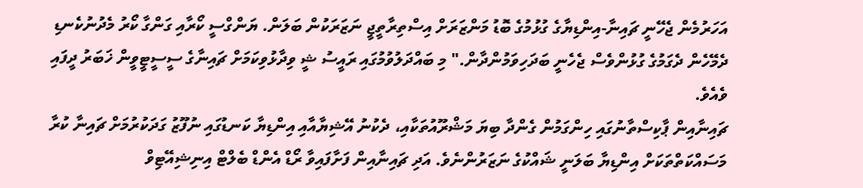އަހަރުމެން ޖެހޭނީ ޗައިނާ-އިންޑިޔާގެ ގުޅުމުގެ ބޮޑު މަންޒަރަށް އިސްތިރާތީޖީ ނަޒަރަކުން ބަލަން. ޔަންގްސީ ކޯރާއި ގަންގާ ކޯރު މެދުނުކެނޑި ދެމޭހެން ދެގަމުގެ ގުޅުންވެސް ޖެހެނީ ބަދަހިވަމުންދާން." މި ބައްދަލުވުމުގައި ރައީސު ޝީ ވިދާޅުވިކަމަށް ޗައިނާގެ ސީސީޓީވީން ޚަބަރު ދީފައި ވެއެވެ.
ޗައިނާއިން ޕާކިސްތާނުގައި ހިންގަމުން ގެންދާ ބިޔަ މަޝްރޫއުތަކާއި، ދެކުނު އޭޝިޔާއާއި އިންޑިޔާ ކަނޑުގައި ނުފޫޒު ގަދަކުރުމަށް ޗައިނާ ކުރާ މަސައްކަތްތަކަށް އިންޑިޔާ ބަލަނީ ޝައްކުގެ ނަޒަރުންނެވެ. އަދި ޗައިނާއިން ފަށާފައިވާ ރޯޑް އެންޑް ބެލްޓް އިނިޝިއޭޓިވް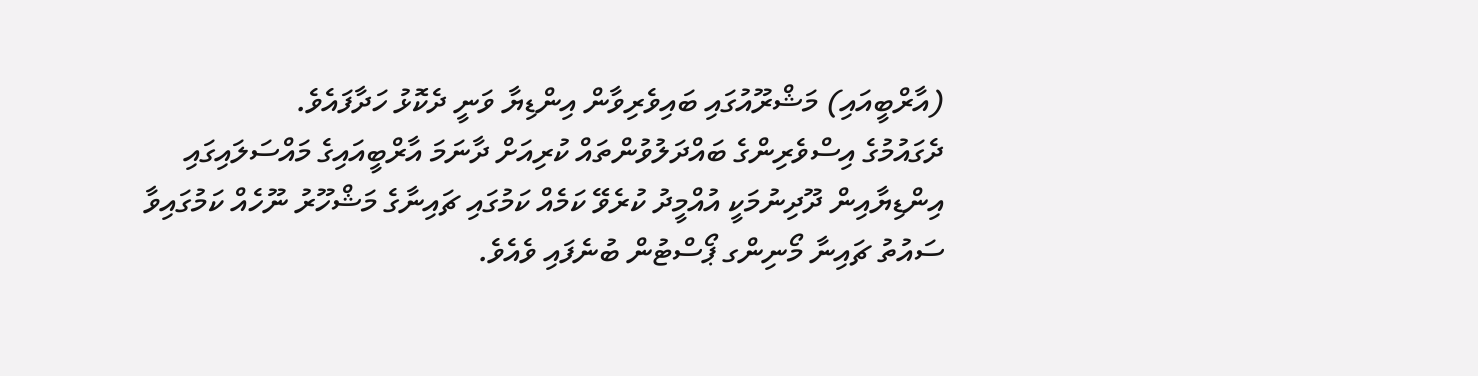(އާރްބީއައި) މަޝްރޫއުގައި ބައިވެރިވާން އިންޑިޔާ ވަނީ ދެކޮޅު ހަދާފައެވެ.
ދެގައުމުގެ އިސްވެރިންގެ ބައްދަލުވުންތައް ކުރިއަށް ދާނަމަ އާރްބީއައިގެ މައްސަލައިގައި އިންޑިޔާއިން ދޫދިނުމަކީ އުއްމީދު ކުރެވޭ ކަމެއް ކަމުގައި ޗައިނާގެ މަޝްހޫރު ނޫހެއް ކަމުގައިވާ ސައުތު ޗައިނާ މޯނިންގ ޕޯސްޓުން ބުނެފައި ވެއެވެ.